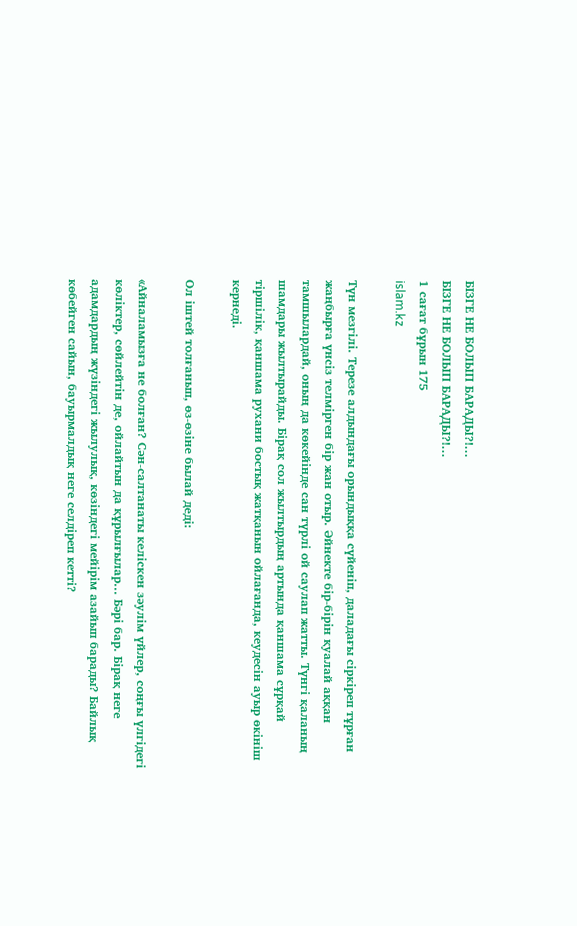БІЗГЕ НЕ БОЛЫП БАРАДЫ?!...
БІЗГЕ НЕ БОЛЫП БАРАДЫ?!...
1 сағат бұрын 175
islam.kz

Түн мезгілі. Терезе алдындағы орындыққа сүйеніп, даладағы сіркіреп тұрған жаңбырға үнсіз телмірген бір жан отыр. Әйнекте бір-бірін қуалай аққан тамшылардай, оның да көкейінде сан түрлі ой саулап жатты. Түнгі қаланың шамдары жылтырайды. Бірақ сол жылтырдың артында қаншама сұрқай тіршілік, қаншама рухани бостық жатқанын ойлағанда, кеудесін ауыр өкініш кернеді.

Ол іштей толғанып, өз-өзіне былай деді:

«Айналамызға не болған? Сән-салтанаты келіскен зәулім үйлер, соңғы үлгідегі көліктер, сөйлейтін де, ойлайтын да құрылғылар... Бәрі бар. Бірақ неге адамдардың жүзіндегі жылулық, көзіндегі мейірім азайып барады? Байлық көбейген сайын, бауырмалдық неге селдіреп кетті?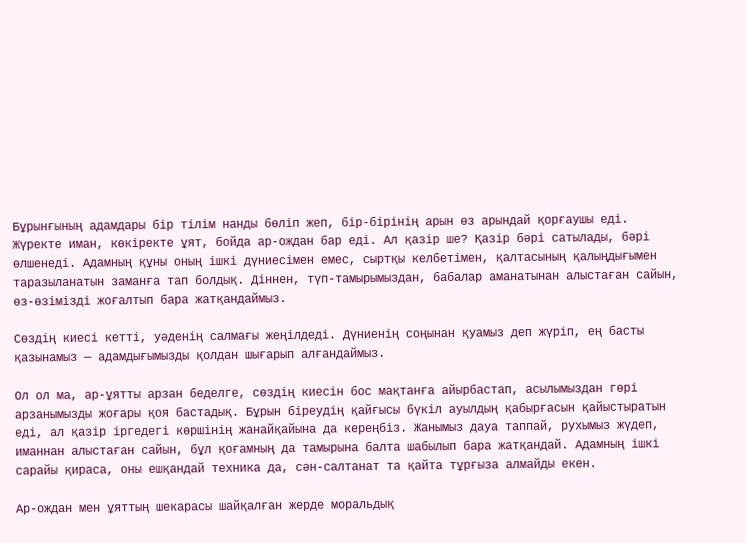Бұрынғының адамдары бір тілім нанды бөліп жеп, бір-бірінің арын өз арындай қорғаушы еді. Жүректе иман, көкіректе ұят, бойда ар-ождан бар еді. Ал қазір ше? Қазір бәрі сатылады, бәрі өлшенеді. Адамның құны оның ішкі дүниесімен емес, сыртқы келбетімен, қалтасының қалыңдығымен таразыланатын заманға тап болдық. Діннен, түп-тамырымыздан, бабалар аманатынан алыстаған сайын, өз-өзімізді жоғалтып бара жатқандаймыз.

Сөздің киесі кетті, уәденің салмағы жеңілдеді. Дүниенің соңынан қуамыз деп жүріп, ең басты қазынамыз — адамдығымызды қолдан шығарып алғандаймыз.

Ол ол ма, ар-ұятты арзан беделге, сөздің киесін бос мақтанға айырбастап, асылымыздан гөрі арзанымызды жоғары қоя бастадық. Бұрын біреудің қайғысы бүкіл ауылдың қабырғасын қайыстыратын еді, ал қазір іргедегі көршінің жанайқайына да кереңбіз. Жанымыз дауа таппай, рухымыз жүдеп, иманнан алыстаған сайын, бұл қоғамның да тамырына балта шабылып бара жатқандай. Адамның ішкі сарайы қираса, оны ешқандай техника да, сән-салтанат та қайта тұрғыза алмайды екен.

Ар-ождан мен ұяттың шекарасы шайқалған жерде моральдық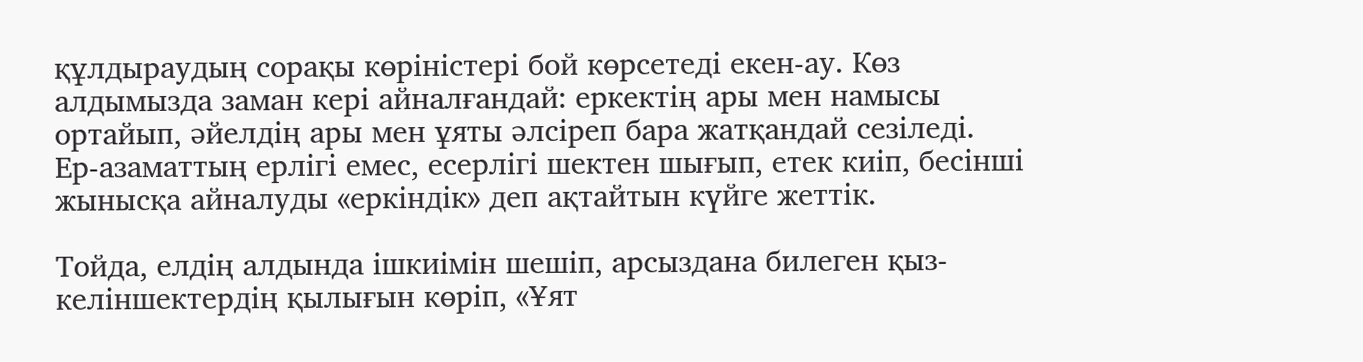құлдыраудың сорақы көріністері бой көрсетеді екен-ау. Көз алдымызда заман кері айналғандай: еркектің ары мен намысы ортайып, әйелдің ары мен ұяты әлсіреп бара жатқандай сезіледі. Ер-азаматтың ерлігі емес, есерлігі шектен шығып, етек киіп, бесінші жынысқа айналуды «еркіндік» деп ақтайтын күйге жеттік.

Тойда, елдің алдында ішкиімін шешіп, арсыздана билеген қыз-келіншектердің қылығын көріп, «Ұят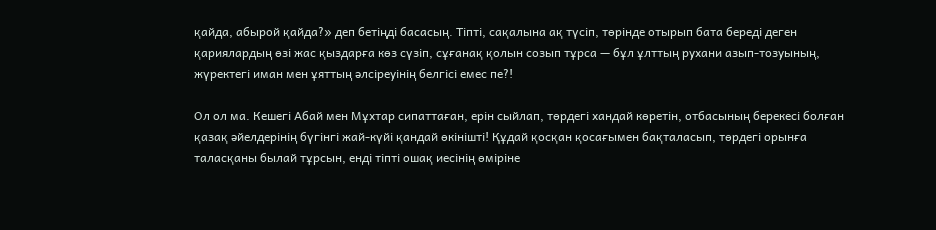қайда, абырой қайда?» деп бетіңді басасың. Тіпті, сақалына ақ түсіп, төрінде отырып бата береді деген қариялардың өзі жас қыздарға көз сүзіп, сұғанақ қолын созып тұрса — бұл ұлттың рухани азып-тозуының, жүректегі иман мен ұяттың әлсіреуінің белгісі емес пе?!

Ол ол ма. Кешегі Абай мен Мұхтар сипаттаған, ерін сыйлап, төрдегі хандай көретін, отбасының берекесі болған қазақ әйелдерінің бүгінгі жай-күйі қандай өкінішті! Құдай қосқан қосағымен бақталасып, төрдегі орынға таласқаны былай тұрсын, енді тіпті ошақ иесінің өміріне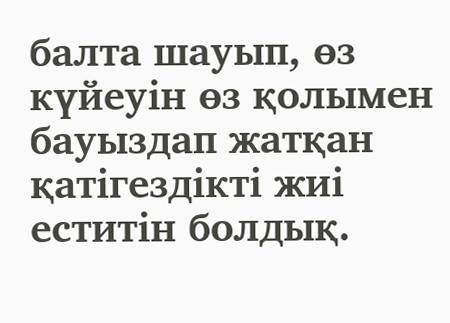балта шауып, өз күйеуін өз қолымен бауыздап жатқан қатігездікті жиі еститін болдық.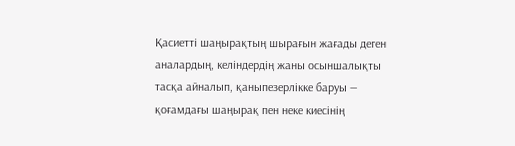Қасиетті шаңырақтың шырағын жағады деген аналардың, келіндердің жаны осыншалықты тасқа айналып, қаныпезерлікке баруы — қоғамдағы шаңырақ пен неке киесінің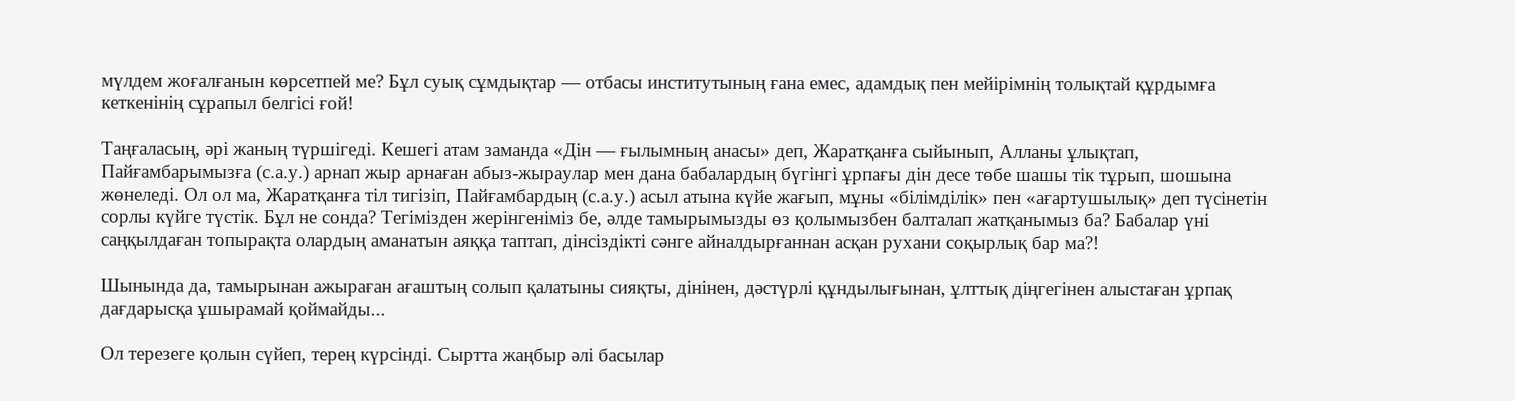мүлдем жоғалғанын көрсетпей ме? Бұл суық сұмдықтар — отбасы институтының ғана емес, адамдық пен мейірімнің толықтай құрдымға кеткенінің сұрапыл белгісі ғой!

Таңғаласың, әрі жаның түршігеді. Кешегі атам заманда «Дін — ғылымның анасы» деп, Жаратқанға сыйынып, Алланы ұлықтап, Пайғамбарымызға (с.а.у.) арнап жыр арнаған абыз-жыраулар мен дана бабалардың бүгінгі ұрпағы дін десе төбе шашы тік тұрып, шошына жөнеледі. Ол ол ма, Жаратқанға тіл тигізіп, Пайғамбардың (с.а.у.) асыл атына күйе жағып, мұны «білімділік» пен «ағартушылық» деп түсінетін сорлы күйге түстік. Бұл не сонда? Тегімізден жерінгеніміз бе, әлде тамырымызды өз қолымызбен балталап жатқанымыз ба? Бабалар үні саңқылдаған топырақта олардың аманатын аяққа таптап, дінсіздікті сәнге айналдырғаннан асқан рухани соқырлық бар ма?!

Шынында да, тамырынан ажыраған ағаштың солып қалатыны сияқты, дінінен, дәстүрлі құндылығынан, ұлттық діңгегінен алыстаған ұрпақ дағдарысқа ұшырамай қоймайды...

Ол терезеге қолын сүйеп, терең күрсінді. Сыртта жаңбыр әлі басылар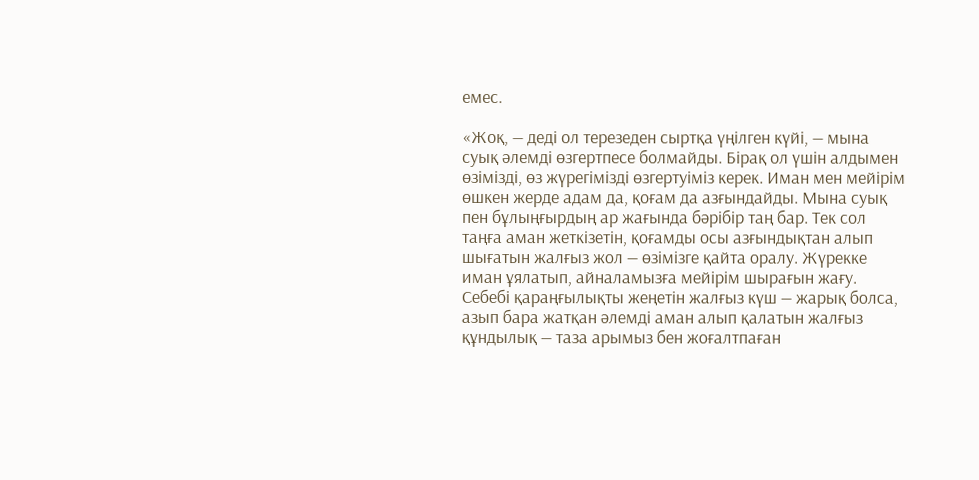емес.

«Жоқ, — деді ол терезеден сыртқа үңілген күйі, — мына суық әлемді өзгертпесе болмайды. Бірақ ол үшін алдымен өзімізді, өз жүрегімізді өзгертуіміз керек. Иман мен мейірім өшкен жерде адам да, қоғам да азғындайды. Мына суық пен бұлыңғырдың ар жағында бәрібір таң бар. Тек сол таңға аман жеткізетін, қоғамды осы азғындықтан алып шығатын жалғыз жол — өзімізге қайта оралу. Жүрекке иман ұялатып, айналамызға мейірім шырағын жағу. Себебі қараңғылықты жеңетін жалғыз күш — жарық болса, азып бара жатқан әлемді аман алып қалатын жалғыз құндылық — таза арымыз бен жоғалтпаған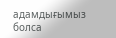адамдығымыз болса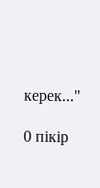керек..."

0 пікір